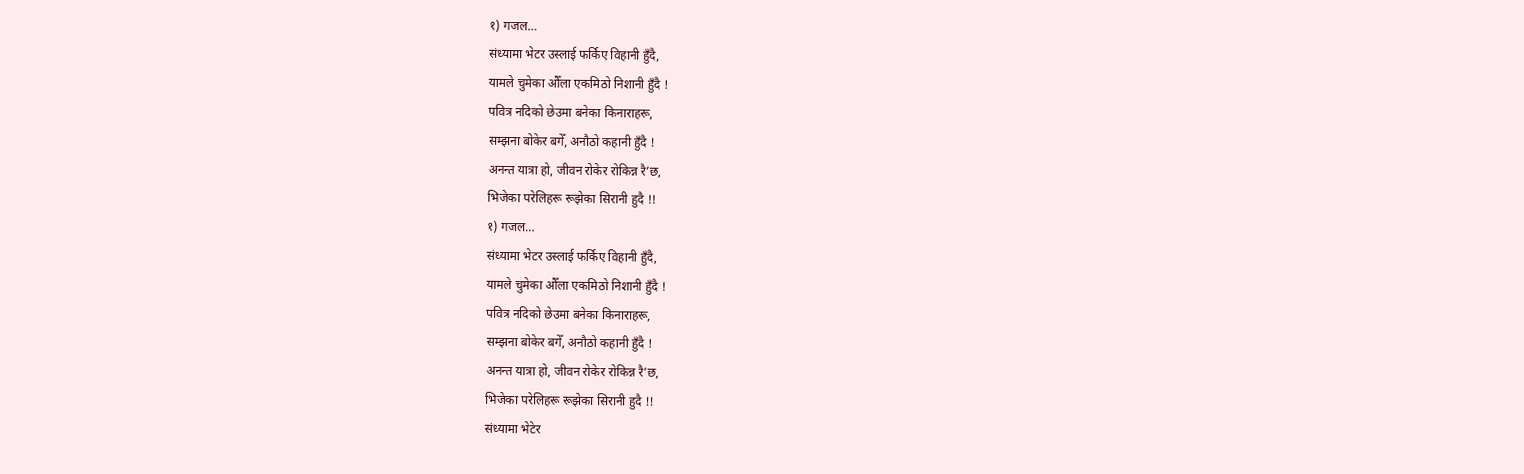१) गजल…
संध्यामा भेटर उस्लाई फर्किए विहानी हुँदै,
यामले चुमेका औँला एकमिठो निशानी हुँदै !
पवित्र नदिको छेउमा बनेका किनाराहरू,
सम्झना बोकेर बगेँ, अनौठो कहानी हुँदै !
अनन्त यात्रा हो, जीवन रोकेर रोकिन्न रै’छ,
भिजेका परेलिहरू रूझेका सिरानी हुदै !!
१) गजल…
संध्यामा भेटर उस्लाई फर्किए विहानी हुँदै,
यामले चुमेका औँला एकमिठो निशानी हुँदै !
पवित्र नदिको छेउमा बनेका किनाराहरू,
सम्झना बोकेर बगेँ, अनौठो कहानी हुँदै !
अनन्त यात्रा हो, जीवन रोकेर रोकिन्न रै’छ,
भिजेका परेलिहरू रूझेका सिरानी हुदै !!
संध्यामा भेटेर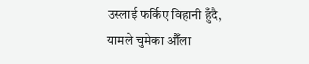उस्लाई फर्किए विहानी हुँदै,
यामले चुमेका औँला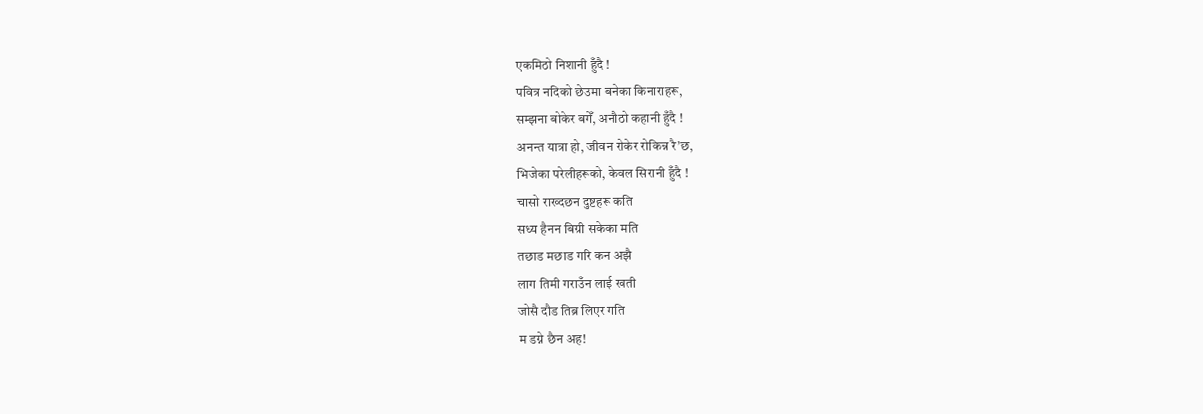एकमिठो निशानी हुँदै !
पवित्र नदिको छेउमा बनेका किनाराहरू,
सम्झना बोकेर बगेँ, अनौठो कहानी हुँदै !
अनन्त यात्रा हो, जीवन रोकेर रोकिन्न रै’छ,
भिजेका परेलीहरूको, केवल सिरानी हुँदै !
चासो राख्दछन दुष्टहरू कति
सध्य हैनन बिग्री सकेका मति
तछाड मछाड गरि कन अझै
लाग तिमी गराउँन लाई खती
जोसै दौड तिब्र लिएर गति
म डग्ने छैन अह!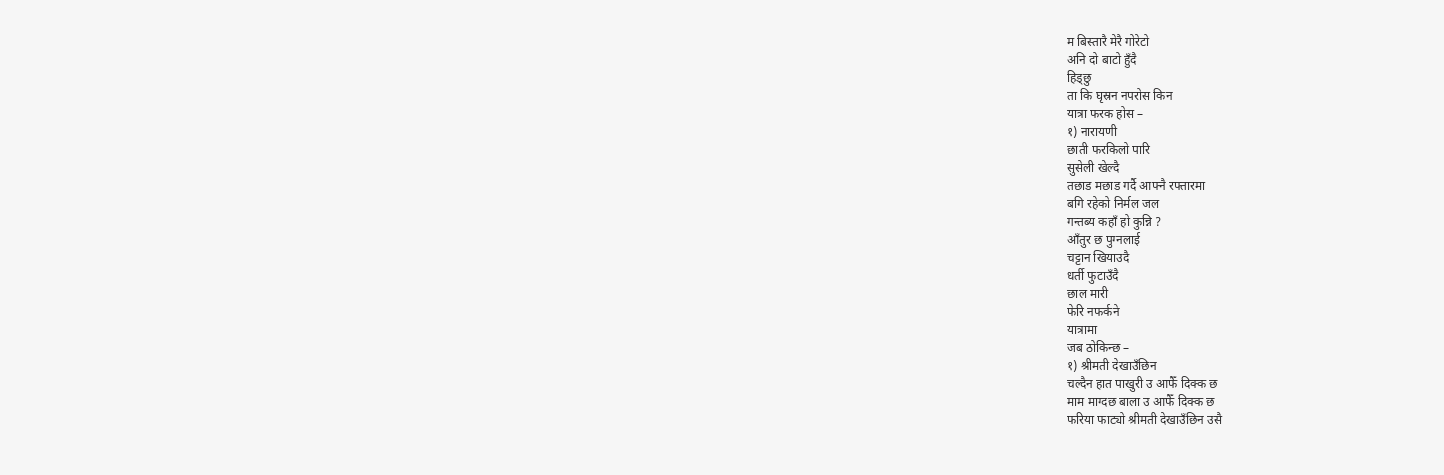म बिस्तारै मेरै गोरेटो
अनि दो बाटो हुँदै
हिड्छु
ता कि घृस्रन नपरोस किन
यात्रा फरक होस –
१) नारायणी
छाती फरकिलो पारि
सुसेली खेल्दै
तछाड मछाड गर्दै आफ्नै रफ्तारमा
बगि रहेको निर्मल जल
गन्तब्य कहाँ हो कुन्नि ?
आँतुर छ पुग्नलाई
चट्टान खियाउदै
धर्ती फुटाउँदै
छाल मारी
फेरि नफर्कने
यात्रामा
जब ठोकिन्छ –
१) श्रीमती देखाउँछिन
चल्दैन हात पाखुरी उ आफैँ दिक्क छ
माम माग्दछ बाला उ आफैँ दिक्क छ
फरिया फाट्यो श्रीमती देखाउँछिन उसै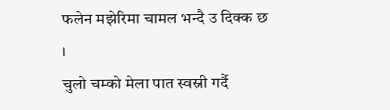फलेन मझेरिमा चामल भन्दै उ दिक्क छ ।
चुलो चम्को मेला पात स्वस्नी गर्दै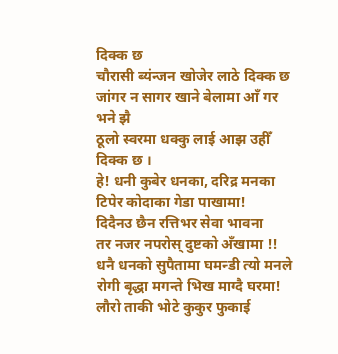दिक्क छ
चौरासी ब्यंन्जन खोजेर लाठे दिक्क छ
जांगर न सागर खाने बेलामा आँ गर भने झै
ठूलो स्वरमा धक्कु लाई आझ उहीँ दिक्क छ ।
हे! धनी कुबेर धनका, दरिद्र मनका
टिपेर कोदाका गेडा पाखामा!
दिदैनउ छैन रत्तिभर सेवा भावना
तर नजर नपरोस् दुष्टको अँखामा !!
धनै धनको सुपैतामा घमन्डी त्यो मनले
रोगी बृद्धा मगन्ते भिख माग्दै घरमा!
लौरो ताकी भोटे कुकुर फुकाई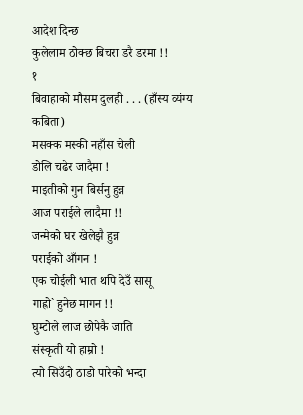आदेश दिन्छ
कुलेलाम ठोक्छ बिचरा डरै डरमा !!
१
बिवाहाको मौसम दुलही . . . (हाँस्य व्यंग्य कबिता)
मसक्क मस्की नहाँस चेली
डोलि चढेर जादैमा !
माइतीको गुन बिर्सनु हुन्न
आज पराईले लादैमा !!
जन्मेको घर खेलेझै हुन्न
पराईको आँगन !
एक चोईली भात थपि देउँ सासू
गाह्रो` हुनेछ मागन !!
घुम्टोले लाज छोपेकै जाति
संस्कृती यो हाम्रो !
त्यो सिउँदो ठाडो पारेको भन्दा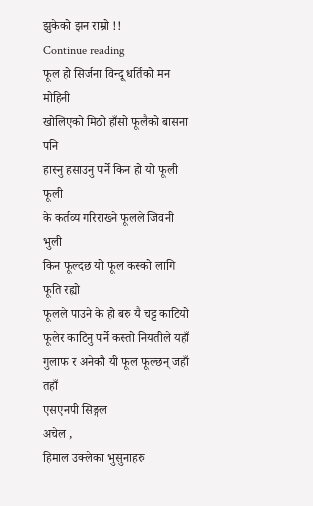झुकेको झन राम्रो !!
Continue reading
फूल हो सिर्जना विन्दू धर्तिको मन मोहिनी
खोलिएको मिठो हाँसो फूलैको बासना पनि
हास्नु हसाउनु पर्ने किन हो यो फूली फूली
के कर्तव्य गरिराख्ने फूलले जिवनी भुली
किन फूल्दछ यो फूल कस्को लागि फूति रह्यो
फूलले पाउने के हो बरु यै चट्ट काटियो
फूलेर काटिनु पर्ने कस्तो नियतीले यहाँ
गुलाफ र अनेकौ यी फूल फूल्छन् जहाँ तहाँ
एसएनपी सिङ्गल
अचेल ,
हिमाल उक्लेका भुसुनाहरु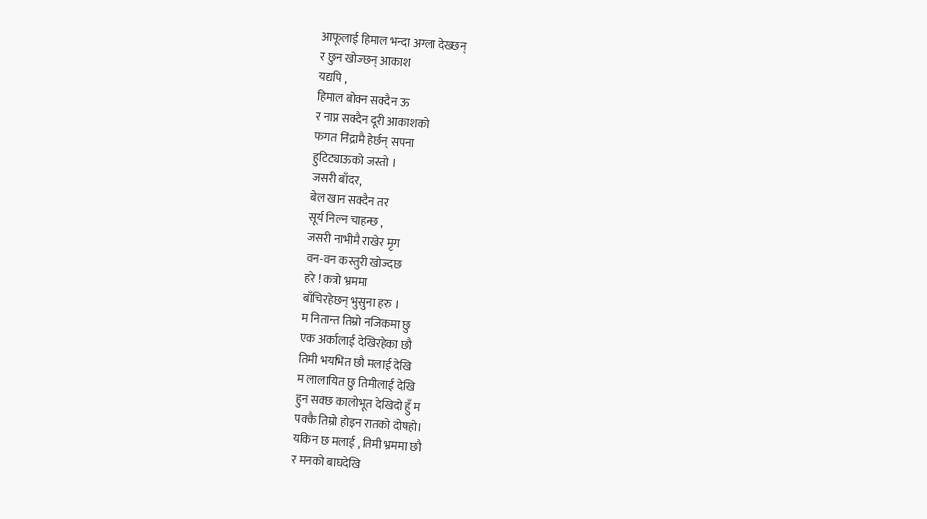आफूलाई हिमाल भन्दा अग्ला देख्छन्
र छुन खोज्छन् आकाश
यद्यपि ,
हिमाल बोक्न सक्दैन ऊ
र नाप्न सक्दैन दूरी आकाशको
फगत निंद्रामै हेर्छन् सपना
हुटिट्याऊको जस्तो ।
जसरी बाँदर,
बेल खान सक्दैन तर
सूर्य निल्न चाहन्छ ,
जसरी नाभीमै राखेर मृग
वन-वन कस्तुरी खोज्दछ
हरे ! कत्रो भ्रममा
बाँचिरहेछन् भुसुना हरु ।
म नितान्त तिम्रो नजिकमा छु
एक अर्कालाई देखिरहेका छौ
तिमी भयभित छौ मलाई देखि
म लालायित छु तिमीलाई देखि
हुन सक्छ कालोभूत देखिदो हुँ म
पक्कै तिम्रो होइन रातको दोषहो।
यकिन छ मलाई , तिमी भ्रममा छौ
र मनको बाघदेखि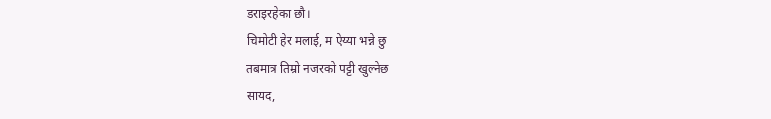डराइरहेका छौ।
चिमोटी हेर मलाई, म ऐय्या भन्ने छु
तबमात्र तिम्रो नजरको पट्टी खुल्नेछ
सायद,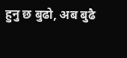हुनु छ बुढो, अब बुढै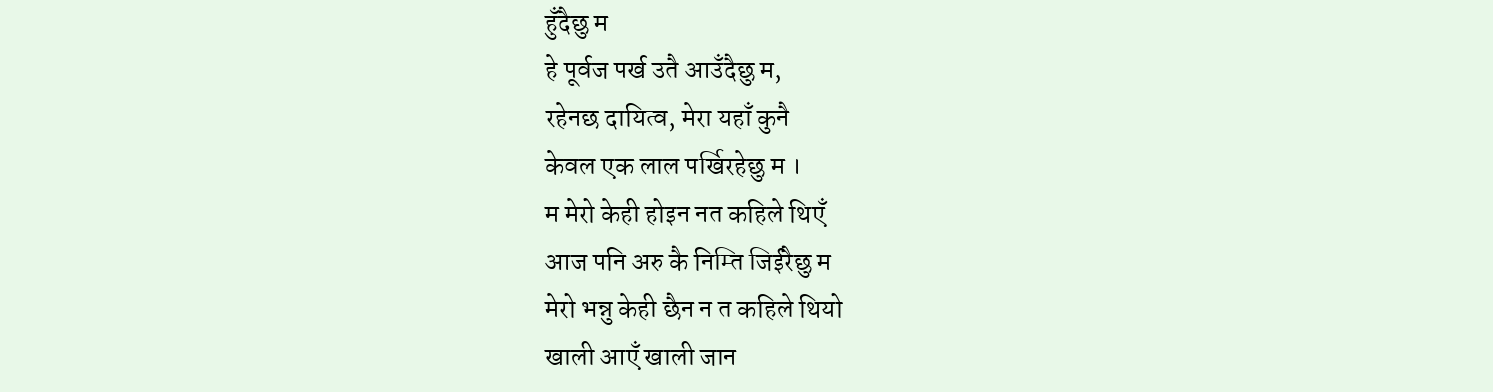हुँदैछु म
हे पूर्वज पर्ख उतै आउँदैछु म,
रहेनछ दायित्व, मेरा यहाँ कुनै
केवल एक लाल पर्खिरहेछु म ।
म मेरो केही होइन नत कहिले थिएँ
आज पनि अरु कै निम्ति जिईरैछु म
मेरो भन्नु केही छैन न त कहिले थियो
खाली आएँ खाली जान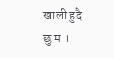खाली हुदै छु म ।